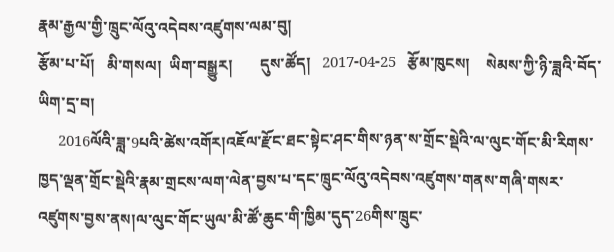རྣམ་རྒྱལ་གྱི་ཁྲུང་ལོའུ་འདེབས་འཛུགས་ལམ་བུ།
རྩོམ་པ་པོ།   མི་གསལ།  ཡིག་བསྒྱུར།       དུས་ཚོད།   2017-04-25   རྩོམ་ཁུངས།    སེམས་ཀྱི་ཉི་ཟླའི་བོད་ཡིག་དྲ་བ།
     2016ལོའི་ཟླ་9པའི་ཚེས་འགོར།འཇོལ་རྫོང་ཐང་སྟེང་ཤང་གིས་ཉན་ས་གྲོང་སྡེའི་ལ་ལུང་གོང་མི་རིགས་ཁྱད་ལྡན་གྲོང་སྡེའི་རྣམ་གྲངས་ལག་ལེན་བྱས་པ་དང་ཁྲུང་ལོའུ་འདེབས་འཛུགས་གནས་གཞི་གསར་འཛུགས་བྱས་ནས།ལ་ལུང་གོང་ཡུལ་མི་ཚོ་ཆུང་གི་ཁྱིམ་དུད་26གིས་ཁྲུང་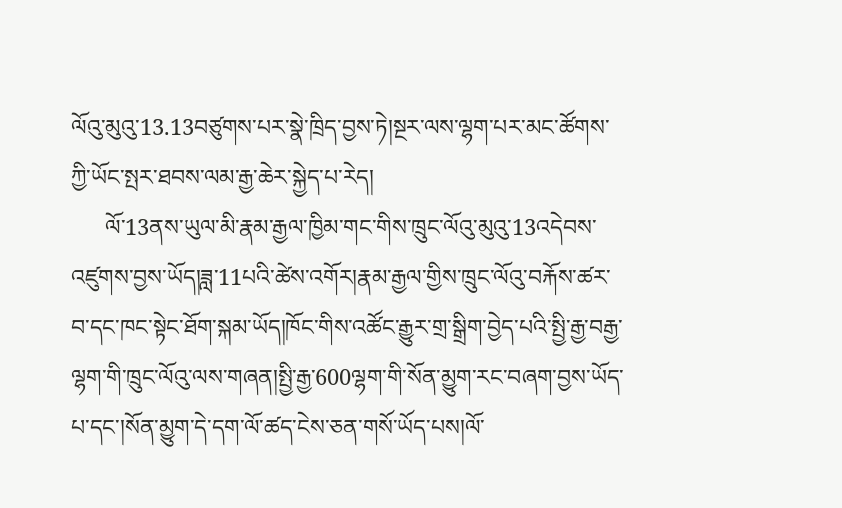ལོའུ་མུའུ་13.13བཙུགས་པར་སྣེ་ཁྲིད་བྱས་ཏེ།སྔར་ལས་ལྷག་པར་མང་ཚོགས་ཀྱི་ཡོང་སྤར་ཐབས་ལམ་རྒྱ་ཆེར་སྐྱེད་པ་རེད།
      ལོ་13ནས་ཡུལ་མི་རྣམ་རྒྱལ་ཁྱིམ་གང་གིས་ཁྲུང་ལོའུ་མུའུ་13འདེབས་འཛུགས་བྱས་ཡོད།ཟླ་11པའི་ཚེས་འགོར།རྣམ་རྒྱལ་གྱིས་ཁྲུང་ལོའུ་བརྐོས་ཚར་བ་དང་ཁང་སྟེང་ཐོག་སྐམ་ཡོད།ཁོང་གིས་འཚོང་རྒྱུར་གྲ་སྒྲིག་བྱེད་པའི་སྤྱི་རྒྱ་བརྒྱ་ལྷག་གི་ཁྲུང་ལོའུ་ལས་གཞན།སྤྱི་རྒྱ་600ལྷག་གི་སོན་མྱུག་རང་བཞག་བྱས་ཡོད་པ་དང་།སོན་མྱུག་དེ་དག་ལོ་ཚད་ངེས་ཅན་གསོ་ཡོད་པས།ལོ་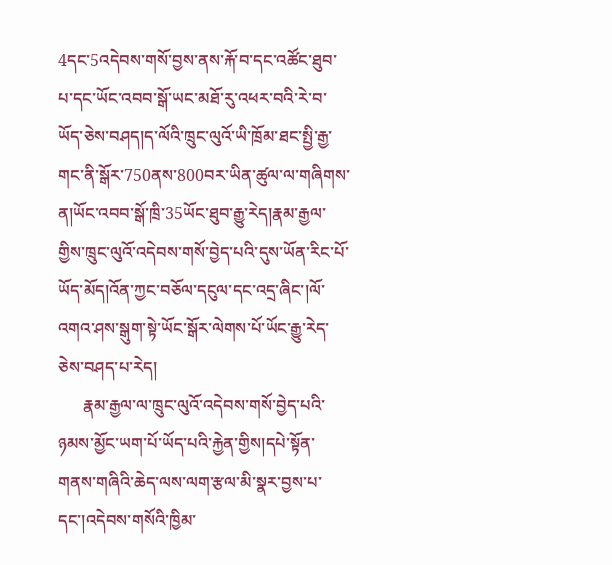4དང་5འདེབས་གསོ་བྱས་ནས་རྐོ་བ་དང་འཚོང་ཐུབ་པ་དང་ཡོང་འབབ་སྒོ་ཡང་མཐོ་རུ་འཕར་བའི་རེ་བ་ཡོད་ཅེས་བཤད།ད་ལོའི་ཁྲུང་ལུའོ་ཡི་ཁྲོམ་ཐང་སྤྱི་རྒྱ་གང་ནི་སྒོར་750ནས་800བར་ཡིན་ཚུལ་ལ་གཞིགས་ན།ཡོང་འབབ་སྒོ་ཁྲི་35ཡོང་ཐུབ་རྒྱུ་རེད།རྣམ་རྒྱལ་གྱིས་ཁྲུང་ལུའོ་འདེབས་གསོ་བྱེད་པའི་དུས་ཡོན་རིང་པོ་ཡོད་མོད།འོན་ཀྱང་བཅོལ་དངུལ་དང་འདྲ་ཞིང་།ལོ་འགའ་ཤས་སྒུག་སྟེ་ཡོང་སྒོར་ལེགས་པོ་ཡོང་རྒྱུ་རེད་ཅེས་བཤད་པ་རེད།
      རྣམ་རྒྱལ་ལ་ཁྲུང་ལུའོ་འདེབས་གསོ་བྱེད་པའི་ཉམས་མྱོང་ཡག་པོ་ཡོད་པའི་རྐྱེན་གྱིས།དཔེ་སྟོན་གནས་གཞིའི་ཆེད་ལས་ལག་རྩལ་མི་སྣར་བྱས་པ་དང་།འདེབས་གསོའི་ཁྱིམ་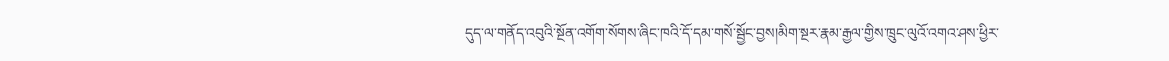དུད་ལ་གནོད་འབུའི་སྔོན་འགོག་སོགས་ཞིང་ཁའི་དོ་དམ་གསོ་སྦྱོང་བྱས།མིག་སྔར་རྣམ་རྒྱལ་གྱིས་ཁྲུང་ལུའོ་འགའ་ཤས་ཕྱིར་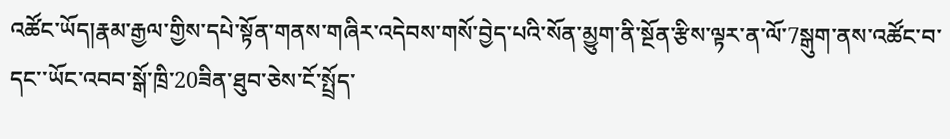འཚོང་ཡོད།རྣམ་རྒྱལ་གྱིས་དཔེ་སྟོན་གནས་གཞིར་འདེབས་གསོ་བྱེད་པའི་སོན་མྱུག་ནི་སྔོན་རྩིས་ལྟར་ན་ལོ་7སྒུག་ནས་འཚོང་བ་དང་་ཡོང་འབབ་སྒོ་ཁྲི་20ཟིན་ཐུབ་ཅེས་ངོ་སྤྲོད་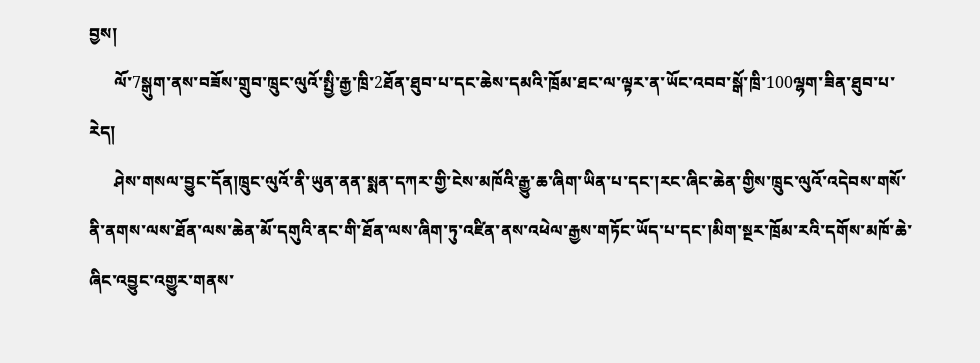བྱས།
      ལོ་7སྒུག་ནས་བཟོས་གྲུབ་ཁྲུང་ལུའོ་སྤྱི་རྒྱ་ཁྲི་2ཐོན་ཐུབ་པ་དང་ཆེས་དམའི་ཁྲོམ་ཐང་ལ་ལྟར་ན་ཡོང་འབབ་སྒོ་ཁྲི་100ལྷག་ཟིན་ཐུབ་པ་རེད།
      ཤེས་གསལ་བྱུང་དོན།ཁྲུང་ལུའོ་ནི་ཡུན་ནན་སྨན་དཀར་གྱི་ངེས་མཁོའི་རྒྱུ་ཆ་ཞིག་ཡིན་པ་དང་།རང་ཞིང་ཆེན་གྱིས་ཁྲུང་ལུའོ་འདེབས་གསོ་ནི་ནགས་ལས་ཐོན་ལས་ཆེན་མོ་དགུའི་ནང་གི་ཐོན་ལས་ཞིག་ཏུ་འཛིན་ནས་འཕེལ་རྒྱས་གཏོང་ཡོད་པ་དང་།མིག་སྔར་ཁྲོམ་རའི་དགོས་མཁོ་ཆེ་ཞིང་འབྱུང་འགྱུར་གནས་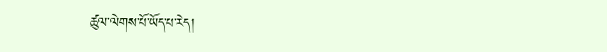ཚུལ་ལེགས་པོ་ཡོད་པ་རེད།